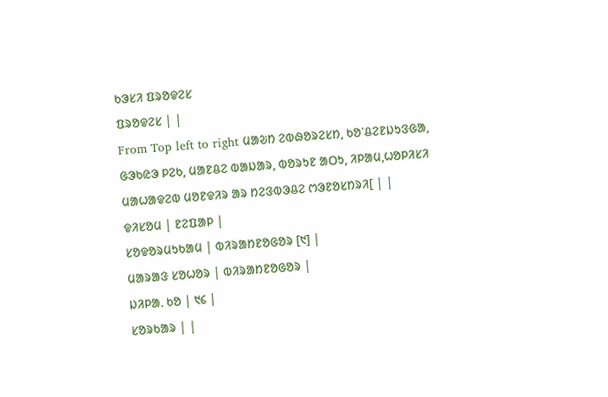ᱠᱳᱥᱤ ᱯᱨᱚᱫᱮᱥ
ᱯᱨᱚᱫᱮᱥ | |
From Top left to right ᱢᱟᱶᱴ ᱮᱵᱷᱚᱨᱮᱥᱴ, ᱠᱚᱸᱪᱮᱱᱡᱩᱝᱜᱟ, ᱜᱳᱠᱭᱳ ᱞᱮᱠ, ᱢᱟᱱᱪᱮ ᱵᱟᱡᱟᱨ, ᱵᱚᱨᱩᱱ ᱟᱛᱩ, ᱤᱞᱟᱢ,ᱦᱚᱞᱤᱥᱤ ᱢᱟᱦᱟᱫᱮᱵ ᱢᱚᱱᱫᱤᱨ ᱟᱨ ᱴᱮᱝᱵᱳᱪᱮ ᱬᱳᱱᱚᱥᱴᱨᱤ[ | |
ᱫᱤᱥᱚᱢ | ᱱᱮᱯᱟᱞ |
ᱥᱚᱫᱚᱨᱢᱩᱠᱟᱢ | ᱵᱤᱨᱟᱴᱱᱚᱜᱚᱨ [᱑] |
ᱢᱟᱨᱟᱝ ᱥᱚᱦᱚᱨ | ᱵᱤᱨᱟᱴᱱᱚᱜᱚᱨ |
ᱡᱤᱞᱟᱹ ᱠᱚ | ᱑᱔ |
ᱥᱚᱨᱠᱟᱨ | |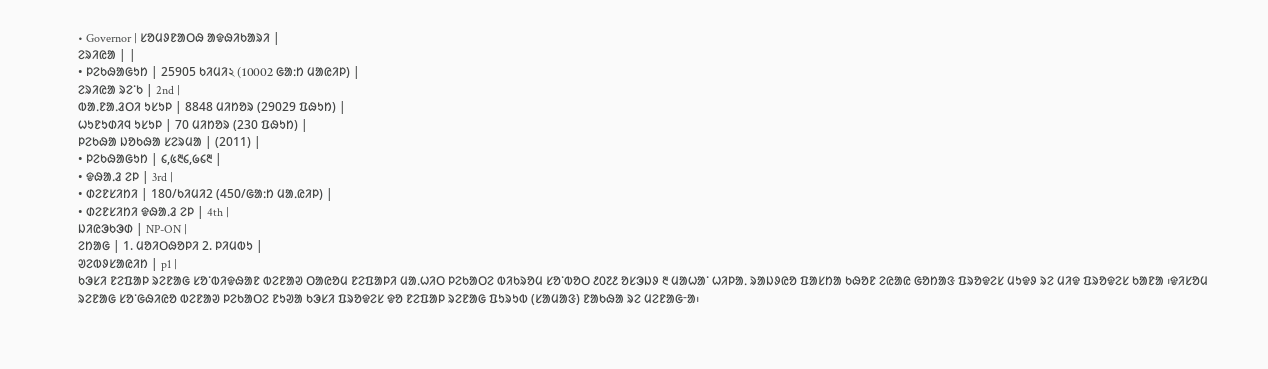• Governor | ᱥᱚᱢᱽᱱᱟᱛᱷ ᱟᱫᱷᱤᱠᱟᱨᱤ |
ᱮᱨᱤᱭᱟ | |
• ᱞᱮᱠᱷᱟᱜᱩᱴ | 25905 ᱠᱤᱢᱤ২ (10002 ᱜᱟᱺᱴ ᱢᱟᱭᱤᱞ) |
ᱮᱨᱤᱭᱟ ᱨᱮᱸᱠ | 2nd |
ᱵᱟᱹᱱᱟᱹᱲᱛᱤ ᱩᱥᱩᱞ | 8848 ᱢᱤᱴᱚᱨ (29029 ᱯᱷᱩᱴ) |
ᱦᱩᱱᱩᱰᱤᱧ ᱩᱥᱩᱞ | 70 ᱢᱤᱴᱚᱨ (230 ᱯᱷᱩᱴ) |
ᱞᱮᱠᱷᱟ ᱡᱚᱠᱷᱟ ᱥᱮᱨᱢᱟ | (2011) |
• ᱞᱮᱠᱷᱟᱜᱩᱴ | ᱔,᱕᱓᱔,᱙᱔᱓ |
• ᱫᱷᱟᱹᱲ ᱮᱞ | 3rd |
• ᱰᱮᱱᱥᱤᱴᱤ | 180/ᱠᱤᱢᱤ2 (450/ᱜᱟᱺᱴ ᱢᱟᱹᱭᱤᱞ) |
• ᱰᱮᱱᱥᱤᱴᱤ ᱫᱷᱟᱹᱲ ᱮᱞ | 4th |
ᱡᱤᱭᱳᱠᱳᱰ | NP-ON |
ᱮᱴᱟᱜ | 1. ᱢᱚᱤᱛᱷᱚᱞᱤ 2. ᱞᱤᱢᱵᱩ |
ᱣᱮᱵᱽᱥᱟᱭᱤᱴ | p1 |
ᱠᱳᱥᱤ ᱱᱮᱯᱟᱞ ᱨᱮᱱᱟᱜ ᱥᱚᱸᱵᱤᱫᱷᱟᱱ ᱵᱮᱱᱟᱣ ᱛᱟᱭᱚᱢ ᱱᱮᱯᱟᱞᱤ ᱢᱟᱹᱦᱤᱛ ᱞᱮᱠᱟᱛᱮ ᱵᱤᱠᱨᱚᱢ ᱥᱚᱸᱵᱚᱛ ᱒᱐᱗᱒ ᱚᱥᱳᱡᱽ ᱓ ᱢᱟᱦᱟᱸ ᱦᱤᱞᱟᱹ ᱨᱟᱡᱽᱭᱚ ᱯᱟᱥᱴᱟ ᱠᱷᱚᱱ ᱮᱭᱟᱭ ᱜᱚᱴᱟᱝ ᱯᱨᱚᱫᱮᱥ ᱢᱩᱫᱽ ᱨᱮ ᱢᱤᱫ ᱯᱨᱚᱫᱮᱥ ᱠᱟᱱᱟ ᱾ᱫᱤᱥᱚᱢ ᱨᱮᱱᱟᱜ ᱥᱚᱸᱜᱷᱤᱭᱚ ᱵᱮᱱᱟᱣ ᱞᱮᱠᱟᱛᱮ ᱱᱩᱣᱟ ᱠᱳᱥᱤ ᱯᱨᱚᱫᱮᱥ ᱫᱚ ᱱᱮᱯᱟᱞ ᱨᱮᱱᱟᱜ ᱯᱩᱨᱩᱵ (ᱥᱟᱢᱟᱝ) ᱱᱟᱠᱷᱟ ᱨᱮ ᱢᱮᱱᱟᱜᱼᱟ᱾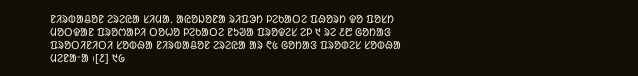ᱱᱤᱨᱵᱟᱪᱚᱱ ᱮᱨᱮᱭᱟ ᱥᱤᱢᱟᱹ ᱟᱭᱚᱡᱚᱱᱟ ᱨᱤᱯᱳᱴ ᱞᱮᱠᱟᱛᱮ ᱯᱷᱚᱨᱴ ᱫᱚ ᱯᱚᱥᱴ ᱢᱚᱛᱫᱟᱱ ᱯᱨᱚᱬᱟᱞᱤ ᱛᱚᱦᱚ ᱞᱮᱠᱟᱛᱮ ᱱᱩᱣᱟ ᱯᱨᱚᱫᱮᱥ ᱮᱞ ᱑ ᱨᱮ ᱒᱘ ᱜᱚᱴᱟᱝ ᱯᱨᱚᱛᱤᱱᱤᱛᱤ ᱥᱚᱵᱷᱟ ᱱᱤᱨᱵᱟᱪᱚᱱ ᱮᱨᱮᱭᱟ ᱟᱨ ᱖᱕ ᱜᱚᱴᱟᱝ ᱯᱨᱚᱰᱮᱥ ᱥᱚᱵᱷᱟ ᱢᱮᱱᱟᱼᱟ ᱾[᱒] ᱑᱙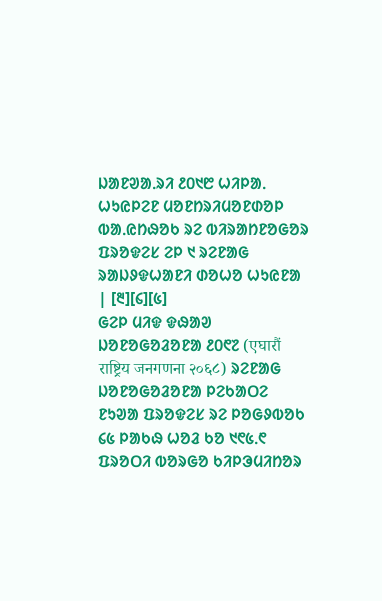ᱡᱟᱱᱣᱟᱹᱨᱤ ᱒᱐᱑᱘ ᱦᱤᱞᱟᱹ ᱦᱩᱭᱞᱮᱱ ᱢᱚᱱᱴᱨᱤᱢᱚᱱᱰᱚᱞ ᱵᱟᱹᱭᱴᱷᱚᱠ ᱨᱮ ᱵᱤᱨᱟᱴᱱᱚᱜᱚᱨ ᱯᱨᱚᱫᱮᱥ ᱮᱞ ᱑ ᱨᱮᱱᱟᱜ ᱨᱟᱡᱽᱫᱦᱟᱱᱤ ᱰᱚᱦᱚ ᱦᱩᱭᱱᱟ | [᱓][᱔][᱕]
ᱜᱮᱞ ᱢᱤᱫ ᱫᱷᱟᱣ ᱡᱚᱱᱚᱜᱚᱲᱚᱱᱟ ᱒᱐᱖᱗ (एघारौं राष्ट्रिय जनगणना २०६८) ᱨᱮᱱᱟᱜ ᱡᱚᱱᱚᱜᱚᱲᱚᱱᱟ ᱞᱮᱠᱟᱛᱮ ᱱᱩᱣᱟ ᱯᱨᱚᱫᱮᱥ ᱨᱮ ᱞᱚᱜᱽᱵᱚᱠ ᱔᱕ ᱞᱟᱠᱷ ᱦᱚᱲ ᱠᱚ ᱑᱖᱕ᱹ᱖ ᱯᱨᱚᱛᱤ ᱵᱚᱨᱜᱚ ᱠᱤᱞᱳᱢᱤᱴᱚᱨ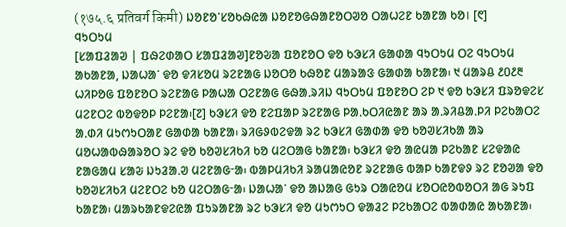(१७५.६ प्रतिवर्ग किमी) ᱡᱚᱱᱚᱸᱥᱚᱠᱷᱭᱟ ᱡᱚᱱᱚᱜᱷᱟᱱᱚᱛᱣᱚ ᱛᱟᱦᱮᱱ ᱠᱟᱱᱟ ᱠᱚ। [᱖]
ᱧᱩᱛᱩᱢ
[ᱥᱟᱯᱲᱟᱣ | ᱯᱷᱮᱰᱟᱛ ᱥᱟᱯᱲᱟᱣ]ᱱᱚᱶᱟ ᱯᱚᱱᱚᱛ ᱫᱚ ᱠᱳᱥᱤ ᱜᱟᱰᱟ ᱧᱩᱛᱩᱢ ᱛᱮ ᱧᱩᱛᱩᱢ ᱟᱠᱟᱱᱟ, ᱡᱟᱦᱟᱸ ᱫᱚ ᱫᱤᱥᱚᱢ ᱨᱮᱱᱟᱜ ᱡᱚᱛᱚ ᱠᱷᱚᱱ ᱢᱟᱨᱟᱝ ᱜᱟᱰᱟ ᱠᱟᱱᱟ᱾ ᱑ ᱢᱟᱨᱪ ᱒᱐᱒᱓ ᱦᱤᱞᱚᱜ ᱯᱚᱱᱚᱛ ᱨᱮᱱᱟᱜ ᱞᱟᱦᱟ ᱛᱮᱱᱟᱜ ᱜᱷᱟᱹᱨᱤᱡ ᱧᱩᱛᱩᱢ ᱯᱚᱱᱚᱛ ᱮᱞ ᱑ ᱫᱚ ᱠᱳᱥᱤ ᱯᱨᱚᱫᱮᱥ ᱢᱮᱱᱛᱮ ᱵᱚᱫᱚᱞ ᱞᱮᱱᱟ᱾[᱗] ᱠᱳᱥᱤ ᱫᱚ ᱱᱮᱯᱟᱞ ᱨᱮᱱᱟᱜ ᱞᱟᱹᱠᱛᱤᱭᱟᱱ ᱟᱨ ᱟᱹᱨᱤᱪᱟᱹᱞᱤ ᱞᱮᱠᱟᱛᱮ ᱟᱹᱰᱤ ᱢᱩᱬᱩᱛᱟᱱ ᱜᱟᱰᱟ ᱠᱟᱱᱟ᱾ ᱨᱤᱜᱽᱵᱮᱫᱟ ᱨᱮ ᱠᱳᱥᱤ ᱜᱟᱰᱟ ᱫᱚ ᱠᱚᱣᱥᱤᱠᱟ ᱟᱨ ᱢᱚᱦᱟᱵᱷᱟᱨᱚᱛ ᱨᱮ ᱫᱚ ᱠᱚᱣᱥᱤᱠᱤ ᱠᱚ ᱢᱮᱛᱟᱜ ᱠᱟᱱᱟ᱾ ᱠᱳᱥᱤ ᱫᱚ ᱟᱭᱢᱟ ᱞᱮᱠᱟᱱ ᱥᱮᱫᱟᱭ ᱱᱟᱜᱟᱢ ᱥᱟᱶ ᱡᱩᱲᱟᱹᱣ ᱢᱮᱱᱟᱜᱼᱟ᱾ ᱵᱟᱞᱢᱤᱠᱤ ᱨᱟᱢᱟᱭᱚᱱ ᱨᱮᱱᱟᱜ ᱵᱟᱞ ᱠᱟᱱᱫᱽ ᱨᱮ ᱱᱚᱣᱟ ᱫᱚ ᱠᱚᱣᱥᱤᱠᱤ ᱢᱮᱱᱛᱮ ᱠᱚ ᱢᱮᱛᱟᱜᱼᱟ᱾ ᱡᱟᱦᱟᱸ ᱫᱚ ᱟᱡᱟᱜ ᱜᱩᱨ ᱛᱟᱭᱚᱢ ᱥᱚᱛᱭᱚᱵᱚᱛᱤ ᱟᱜ ᱨᱩᱯ ᱠᱟᱱᱟ᱾ ᱢᱟᱨᱠᱟᱱᱫᱮᱭᱟ ᱯᱩᱨᱟᱱᱟ ᱨᱮ ᱠᱳᱥᱤ ᱫᱚ ᱢᱩᱬᱩᱛ ᱫᱟᱲᱮ ᱞᱮᱠᱟᱛᱮ ᱵᱟᱰᱟᱭ ᱟᱠᱟᱱᱟ᱾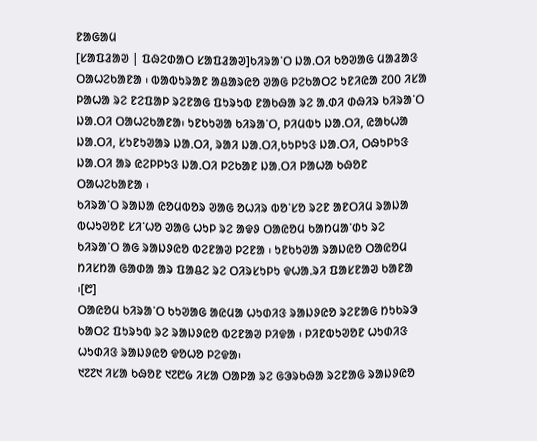ᱱᱟᱜᱟᱢ
[ᱥᱟᱯᱲᱟᱣ | ᱯᱷᱮᱰᱟᱛ ᱥᱟᱯᱲᱟᱣ]ᱠᱤᱨᱟᱸᱛ ᱡᱟᱹᱛᱤ ᱠᱚᱣᱟᱜ ᱢᱟᱲᱟᱝ ᱛᱟᱦᱮᱠᱟᱱᱟ ᱾ ᱵᱟᱵᱩᱨᱟᱱ ᱟᱪᱟᱨᱭᱚ ᱣᱟᱜ ᱞᱮᱠᱟᱛᱮ ᱩᱱᱤᱭᱟ ᱗᱐᱐ ᱤᱥᱟ ᱞᱟᱦᱟ ᱨᱮ ᱱᱮᱯᱟᱞ ᱨᱮᱱᱟᱜ ᱯᱩᱨᱩᱵ ᱱᱟᱠᱷᱟ ᱨᱮ ᱟᱹᱰᱤ ᱰᱷᱤᱨ ᱠᱤᱨᱟᱸᱛ ᱡᱟᱹᱛᱤ ᱛᱟᱦᱮᱠᱟᱱᱟ᱾ ᱩᱱᱠᱩᱣᱟ ᱠᱤᱨᱟᱸᱛ, ᱞᱤᱢᱵᱩ ᱡᱟᱹᱛᱤ, ᱭᱟᱠᱦᱟ ᱡᱟᱹᱛᱤ, ᱥᱩᱱᱩᱣᱟᱨ ᱡᱟᱹᱛᱤ, ᱨᱟᱤ ᱡᱟᱹᱛᱤ,ᱠᱩᱞᱩᱝ ᱡᱟᱹᱛᱤ, ᱛᱷᱩᱞᱩᱝ ᱡᱟᱹᱛᱤ ᱟᱨ ᱭᱮᱞᱞᱩᱝ ᱡᱟᱹᱛᱤ ᱞᱮᱠᱟᱱ ᱡᱟᱹᱛᱤ ᱞᱟᱦᱟ ᱠᱷᱚᱱ ᱛᱟᱦᱮᱠᱟᱱᱟ ᱾
ᱠᱤᱨᱟᱸᱛ ᱨᱟᱡᱟ ᱭᱚᱢᱵᱚᱨ ᱣᱟᱜ ᱚᱦᱤᱨ ᱵᱚᱸᱥᱚ ᱨᱮᱱ ᱟᱱᱛᱤᱢ ᱨᱟᱡᱟ ᱵᱦᱩᱣᱚᱱ ᱥᱤᱸᱦᱚ ᱣᱟᱜ ᱦᱩᱞ ᱨᱮ ᱟᱫᱽ ᱛᱟᱭᱚᱢ ᱠᱟᱴᱢᱟᱸᱰᱩ ᱨᱮ ᱠᱤᱨᱟᱸᱛ ᱟᱜ ᱨᱟᱡᱽᱭᱚ ᱵᱮᱱᱟᱣ ᱞᱮᱱᱟ ᱾ ᱩᱱᱠᱩᱣᱟ ᱨᱟᱡᱭᱚ ᱛᱟᱭᱚᱢ ᱴᱤᱥᱴᱟ ᱜᱟᱰᱟ ᱟᱨ ᱯᱟᱪᱮ ᱨᱮ ᱛᱤᱨᱥᱩᱞᱩ ᱫᱦᱟᱹᱨᱤ ᱯᱟᱥᱱᱟᱣ ᱠᱟᱱᱟ ᱾[᱘]
ᱛᱟᱭᱚᱢ ᱠᱤᱨᱟᱸᱛ ᱠᱩᱣᱟᱜ ᱟᱭᱢᱟ ᱦᱩᱰᱤᱝ ᱨᱟᱡᱽᱭᱚ ᱨᱮᱱᱟᱜ ᱴᱩᱠᱨᱳ ᱠᱟᱛᱮ ᱯᱩᱨᱩᱵ ᱨᱮ ᱨᱟᱡᱽᱭᱚ ᱵᱮᱱᱟᱣ ᱞᱤᱫᱟ ᱾ ᱞᱤᱱᱵᱩᱣᱚᱱ ᱦᱩᱰᱤᱝ ᱦᱩᱰᱤᱝ ᱨᱟᱡᱽᱭᱚ ᱫᱚᱦᱚ ᱞᱮᱫᱟ᱾
᱑᱗᱗᱑ ᱤᱥᱟ ᱠᱷᱚᱱ ᱑᱗᱘᱙ ᱤᱥᱟ ᱛᱟᱞᱟ ᱨᱮ ᱜᱳᱨᱠᱷᱟ ᱨᱮᱱᱟᱜ ᱨᱟᱡᱽᱭᱚ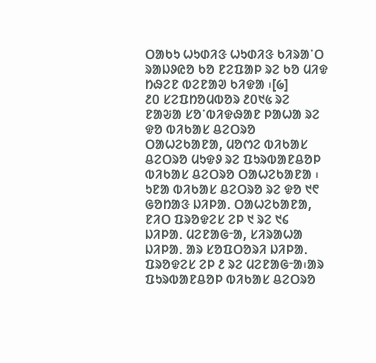ᱛᱟᱠᱩ ᱦᱩᱰᱤᱝ ᱦᱩᱰᱤᱝ ᱠᱤᱨᱟᱸᱛ ᱨᱟᱡᱽᱭᱚ ᱠᱚ ᱱᱮᱯᱟᱞ ᱨᱮ ᱠᱚ ᱢᱤᱫ ᱴᱷᱮᱱ ᱵᱮᱱᱟᱣ ᱠᱤᱫᱟ ᱾[᱙]
᱒᱐ ᱥᱮᱯᱴᱚᱢᱵᱚᱨ ᱒᱐᱑᱕ ᱨᱮ ᱱᱟᱶᱟ ᱥᱚᱸᱵᱤᱫᱷᱟᱱ ᱞᱟᱦᱟ ᱨᱮ ᱫᱚ ᱵᱤᱠᱟᱥ ᱪᱮᱛᱨᱚ ᱛᱟᱦᱮᱠᱟᱱᱟ, ᱢᱚᱬᱮ ᱵᱤᱠᱟᱥ ᱪᱮᱛᱨᱚ ᱢᱩᱫᱽ ᱨᱮ ᱯᱩᱨᱵᱟᱱᱪᱚᱞ ᱵᱤᱠᱟᱥ ᱪᱮᱛᱨᱚ ᱛᱟᱦᱮᱠᱟᱱᱟ ᱾ ᱩᱱᱟ ᱵᱤᱠᱟᱥ ᱪᱮᱛᱨᱚ ᱨᱮ ᱫᱚ ᱑᱖ ᱜᱚᱴᱟᱝ ᱡᱤᱞᱟᱹ ᱛᱟᱦᱮᱠᱟᱱᱟ, ᱱᱤᱛ ᱯᱨᱚᱫᱮᱥ ᱮᱞ ᱑ ᱨᱮ ᱑᱔ ᱡᱤᱞᱟᱹ ᱢᱮᱱᱟᱜᱼᱟ, ᱥᱤᱨᱟᱦᱟ ᱡᱤᱞᱟᱹ ᱟᱨ ᱥᱚᱯᱛᱚᱨᱤ ᱡᱤᱞᱟᱹ ᱯᱨᱚᱫᱮᱥ ᱮᱞ ᱒ ᱨᱮ ᱢᱮᱱᱟᱜᱼᱟ᱾ᱟᱨ ᱯᱩᱨᱵᱟᱱᱪᱚᱞ ᱵᱤᱠᱟᱥ ᱪᱮᱛᱨᱚ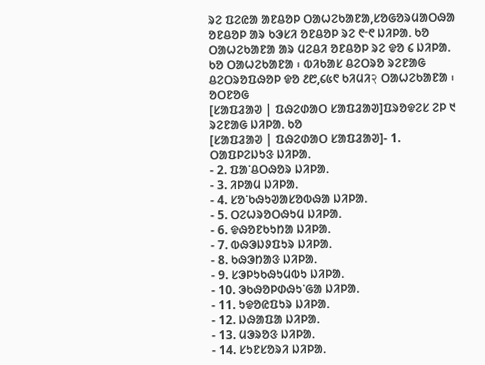ᱨᱮ ᱯᱮᱭᱟ ᱟᱱᱪᱚᱞ ᱛᱟᱦᱮᱠᱟᱱᱟ,ᱥᱚᱜᱚᱨᱢᱟᱛᱷᱟ ᱚᱱᱪᱚᱞ ᱟᱨ ᱠᱳᱥᱤ ᱚᱱᱪᱚᱞ ᱨᱮ ᱖ᱼ᱖ ᱡᱤᱞᱟᱹ ᱠᱚ ᱛᱟᱦᱮᱠᱟᱱᱟ ᱟᱨ ᱢᱮᱪᱤ ᱚᱱᱪᱚᱞ ᱨᱮ ᱫᱚ ᱔ ᱡᱤᱞᱟᱹ ᱠᱚ ᱛᱟᱦᱮᱠᱟᱱᱟ ᱾ ᱵᱤᱠᱟᱥ ᱪᱮᱛᱨᱚ ᱨᱮᱱᱟᱜ ᱪᱮᱛᱨᱚᱯᱷᱚᱞ ᱫᱚ ᱒᱘,᱔᱕᱖ ᱠᱤᱢᱤ२ ᱛᱟᱦᱮᱠᱟᱱᱟ ᱾
ᱚᱛᱱᱚᱜ
[ᱥᱟᱯᱲᱟᱣ | ᱯᱷᱮᱰᱟᱛ ᱥᱟᱯᱲᱟᱣ]ᱯᱨᱚᱫᱮᱥ ᱮᱞ ᱑ ᱨᱮᱱᱟᱜ ᱡᱤᱞᱟᱹ ᱠᱚ
[ᱥᱟᱯᱲᱟᱣ | ᱯᱷᱮᱰᱟᱛ ᱥᱟᱯᱲᱟᱣ]- 1. ᱛᱟᱯᱞᱮᱡᱩᱝ ᱡᱤᱞᱟᱹ
- 2. ᱯᱟᱸᱪᱛᱷᱚᱨ ᱡᱤᱞᱟᱹ
- 3. ᱤᱞᱟᱢ ᱡᱤᱞᱟᱹ
- 4. ᱥᱚᱸᱠᱷᱩᱣᱟᱥᱚᱵᱷᱟ ᱡᱤᱞᱟᱹ
- 5. ᱛᱮᱦᱨᱚᱛᱷᱩᱢ ᱡᱤᱞᱟᱹ
- 6. ᱫᱷᱚᱱᱠᱩᱴᱟ ᱡᱤᱞᱟᱹ
- 7. ᱵᱷᱳᱡᱽᱯᱩᱨ ᱡᱤᱞᱟᱹ
- 8. ᱠᱷᱳᱴᱟᱝ ᱡᱤᱞᱟᱹ
- 9. ᱥᱳᱞᱩᱠᱷᱩᱢᱵᱩ ᱡᱤᱞᱟᱹ
- 10. ᱳᱠᱷᱚᱞᱰᱷᱩᱸᱜᱟ ᱡᱤᱞᱟᱹ
- 11. ᱩᱫᱚᱭᱯᱩᱨ ᱡᱤᱞᱟᱹ
- 12. ᱡᱷᱟᱯᱟ ᱡᱤᱞᱟᱹ
- 13. ᱢᱳᱨᱚᱝ ᱡᱤᱞᱟᱹ
- 14. ᱥᱩᱱᱥᱚᱨᱤ ᱡᱤᱞᱟᱹ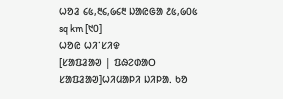ᱦᱚᱲ ᱔᱕,᱓᱔,᱙᱔᱓ ᱡᱟᱭᱜᱟ ᱒᱕,᱙᱐᱕ sq km [᱑᱐]
ᱦᱚᱭ ᱦᱤᱸᱥᱤᱫ
[ᱥᱟᱯᱲᱟᱣ | ᱯᱷᱮᱰᱟᱛ ᱥᱟᱯᱲᱟᱣ]ᱦᱤᱢᱟᱞᱤ ᱡᱤᱞᱟᱹ ᱠᱚ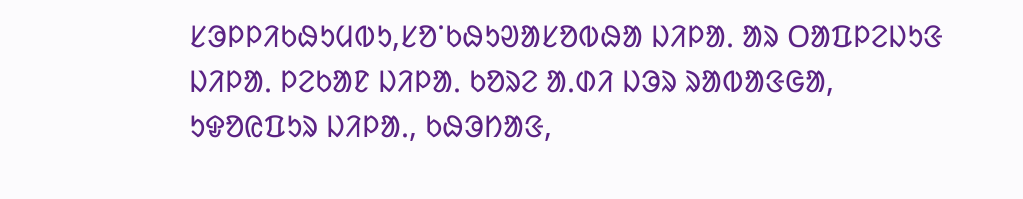ᱥᱳᱞᱞᱤᱠᱷᱩᱢᱵᱩ,ᱥᱚᱸᱠᱷᱩᱣᱟᱥᱚᱵᱷᱟ ᱡᱤᱞᱟᱹ ᱟᱨ ᱛᱟᱯᱞᱮᱡᱩᱝ ᱡᱤᱞᱟᱹ ᱞᱮᱠᱟᱱ ᱡᱤᱞᱟᱹ ᱠᱚᱨᱮ ᱟᱹᱰᱤ ᱡᱳᱨ ᱨᱟᱵᱟᱝᱜᱟ, ᱩᱫᱚᱭᱯᱩᱨ ᱡᱤᱞᱟᱹ, ᱠᱷᱳᱴᱟᱝ,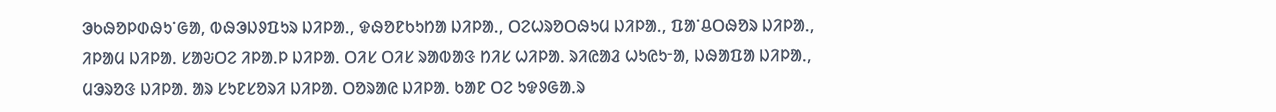ᱳᱠᱷᱚᱞᱰᱷᱩᱸᱜᱟ, ᱵᱷᱳᱡᱽᱯᱩᱨ ᱡᱤᱞᱟᱹ, ᱫᱷᱚᱱᱠᱩᱴᱟ ᱡᱤᱞᱟᱹ, ᱛᱮᱦᱨᱚᱛᱷᱩᱢ ᱡᱤᱞᱟᱹ, ᱯᱟᱸᱪᱛᱷᱚᱨ ᱡᱤᱞᱟᱹ, ᱤᱞᱟᱢ ᱡᱤᱞᱟᱹ ᱥᱟᱶᱛᱮ ᱤᱞᱟᱹᱞ ᱡᱤᱞᱟᱹ ᱛᱤᱥ ᱛᱤᱥ ᱨᱟᱵᱟᱝ ᱴᱤᱥ ᱦᱤᱞᱟᱹ ᱨᱤᱭᱟᱲ ᱦᱩᱭᱩᱼᱟ, ᱡᱷᱟᱯᱟ ᱡᱤᱞᱟᱹ, ᱢᱳᱨᱚᱝ ᱡᱤᱞᱟᱹ ᱟᱨ ᱥᱩᱱᱥᱚᱨᱤ ᱡᱤᱞᱟᱹ ᱛᱚᱨᱟᱭ ᱡᱤᱞᱟᱹ ᱠᱟᱱ ᱛᱮ ᱩᱫᱽᱜᱟᱹᱨ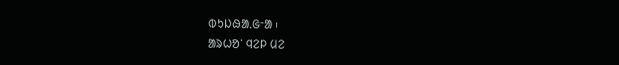ᱵᱩᱡᱷᱟᱹᱜᱼᱟ ᱾
ᱟᱨᱦᱚᱸ ᱧᱮᱞ ᱢᱮ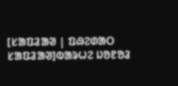[ᱥᱟᱯᱲᱟᱣ | ᱯᱷᱮᱰᱟᱛ ᱥᱟᱯᱲᱟᱣ]ᱵᱟᱨᱦᱮ ᱡᱚᱱᱚᱲ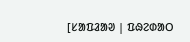[ᱥᱟᱯᱲᱟᱣ | ᱯᱷᱮᱰᱟᱛ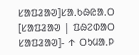ᱥᱟᱯᱲᱟᱣ]ᱥᱟᱹᱠᱷᱭᱟᱹᱛ
[ᱥᱟᱯᱲᱟᱣ | ᱯᱷᱮᱰᱟᱛ ᱥᱟᱯᱲᱟᱣ]- ↑ ᱛᱩᱢᱟᱹᱞ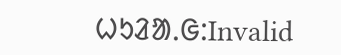ᱦᱩᱲᱟᱹᱜ:Invalid